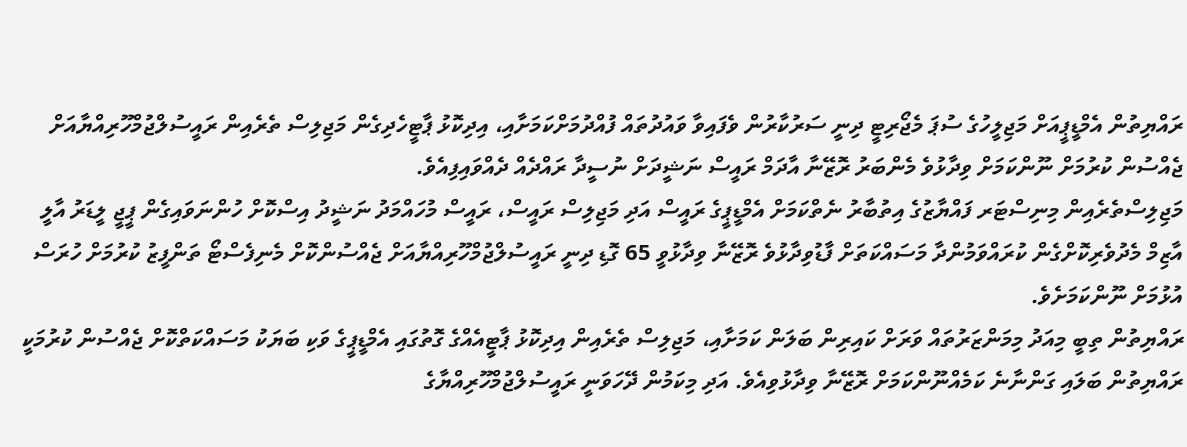ރައްޔިތުން އެމްޑީޕީއަށް މަޖިލީހުގެ ސުޕަ މެޖޯރިޓީ ދިނީ ސަރުކާރުން ވެފައިވާ ވައުދުތައް ފުއްދުމަށްކަމަށާއި، އިދިކޮޅު ޕާޓީހެދިގެން މަޖިލިސް ތެރެއިން ރައީސުލްޖުމްހޫރިއްޔާއަށް ޖެއްސުން ކުރުމަށް ނޫންކަމަށް ވިދާޅުވެ މެންބަރު ރޮޒޭނާ އާދަމް ރައީސް ނަޝީދަށް ނުސީދާ ރައްދެއް ދެއްވައިފިއެވެ.
މަޖިލިސްތެރެއިން މިނިސްޓަރ ފައްޔާޒުގެ އިތުބާރު ނެތްކަމަށް އެމްޑީޕީގެ ރައީސް އަދި މަޖިލިސް ރައީސް، ރައީސް މުހައްމަދު ނަޝީދު އިސްކޮށް ހުންނަވައިގެން ޕީޖީ ލީޑަރު އާލީ އާޒިމް މެދުވެރިކޮށްގެން ކުރައްވަމުންދާ މަސައްކަތަށް ފާޑުވިދާޅުވެ ރޮޒޭނާ ވިދާޅުވީ 65 ގޮޑި ދިނީ ރައީސުލްޖުމްހޫރިއްޔާއަށް ޖެއްސުންކޮށް މެނިފެސްޓޯ ތަންފީޒު ކުރުމަށް ހުރަސް އުޅުމަށް ނޫންކަމަށެވެ.
ރައްޔިތުން ތިބީ މިއަދު މިމަންޒަރުތައް ވަރަށް ކައިރިން ބަލަން ކަމަށާއި، މަޖިލިސް ތެރެއިން އިދިކޮޅު ޕާޓީއެއްގެ ގޮތުގައި އެމްޑީޕީގެ ވަކި ބަޔަކު މަސައްކަތްކޮށް ޖެއްސުން ކުރުމަކީ ރައްޔިތުން ބަލައި ގަންނާނެ ކަމެއްނޫންކަމަށް ރޮޒޭނާ ވިދާޅުވިއެވެ. އަދި މިކަމުން ދޭހަވަނީ ރައީސުލްޖުމްހޫރިއްޔާގެ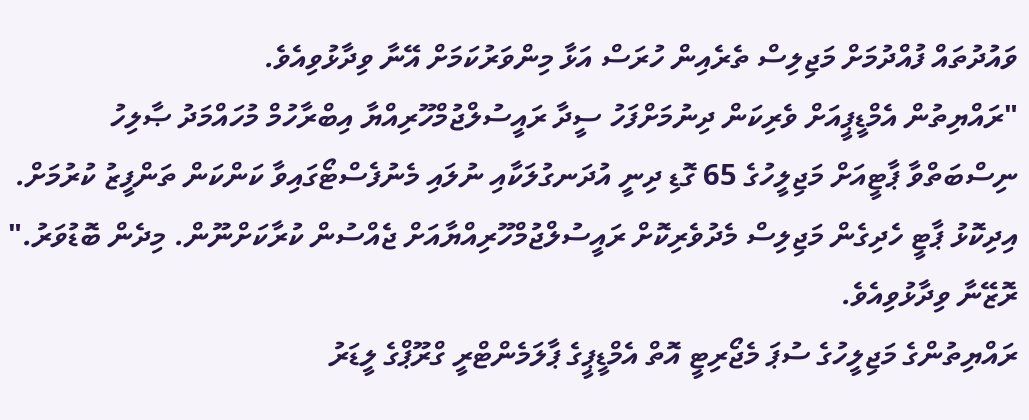ވައުދުތައް ފުއްދުމަށް މަޖިލިސް ތެރެއިން ހުރަސް އަޅާ މިންވަރުކަމަށް އޭނާ ވިދާޅުވިއެވެ.
"ރައްޔިތުން އެމްޑީޕީއަށް ވެރިކަން ދިނުމަށްފަހު ސީދާ ރައީސުލްޖުމްހޫރިއްޔާ އިބްރާހުމް މުހައްމަދު ޞާލިހު ނިސްބަތްވާ ޕާޓީއަށް މަޖިލީހުގެ 65 ގޮޑި ދިނީ އުދަނގުލަކާއި ނުލައި މެނުފެސްޓޯގައިވާ ކަންކަން ތަންފީޒު ކުރުމަށް. އިދިކޮޅު ޕާޓީ ހެދިގެން މަޖިލިސް މެދުވެރިކޮށް ރައީސުލްޖުމްހޫރިއްޔާއަށް ޖެއްސުން ކުރާކަށްނޫން. މިދެން ބޮޑުވަރު." ރޮޒޭނާ ވިދާޅުވިއެވެ.
ރައްޔިތުންގެ މަޖިލީހުގެ ސުޕަ މެޖޯރިޓީ އޮތް އެމްޑީޕީގެ ޕާލަމެންޓްރީ ގްރޫޕްގެ ލީޑަރު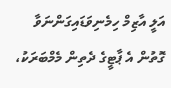އަލީ އާޒިމް ހިމެނިވަޑައިގަންނަވާ ގޮތުން އެ ޕާޓީގެ ދެތިން މެމްބަރަކު،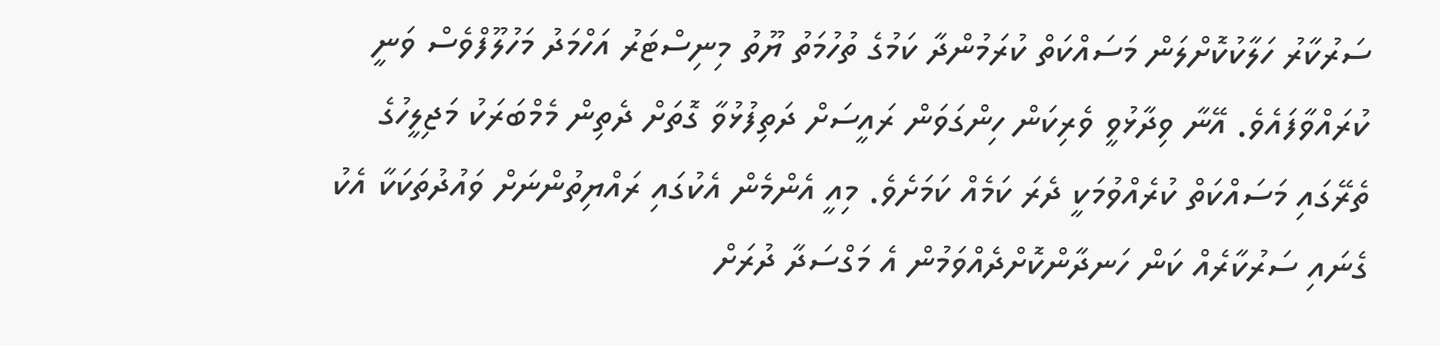ސަރުކާރު ހަލާކުކޮށްލަން މަސައްކަތް ކުރަމުންދާ ކަމުގެ ތުހުމަތު ޔޫތު މިނިސްޓަރު އަހްމަދު މަހުލޫފްވެސް ވަނީ ކުރައްވާފައެވެ. އޭނާ ވިދާޅުވީ ވެރިކަން ހިންގަވަން ރައީސަށް ދަތިފުޅުވާ ގޮތަށް ދެތިން މެމްބަރަކު މަޖިލީހުގެ ތެރޭގައި މަސައްކަތް ކުރެއްވުމަކީ ދެރަ ކަމެއް ކަމަށެވެ. މިއީ އެންމެން އެކުގައި ރައްޔިތުންނަށް ވައުދުތަކަކާ އެކު ގެނައި ސަރުކާރެއް ކަން ހަނދާންކޮށްދެއްވަމުން އެ މަގްސަދާ ދުރަށް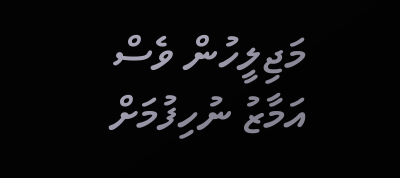މަޖިލީހުން ވެސް އަމާޒު ނުހިފުމަށް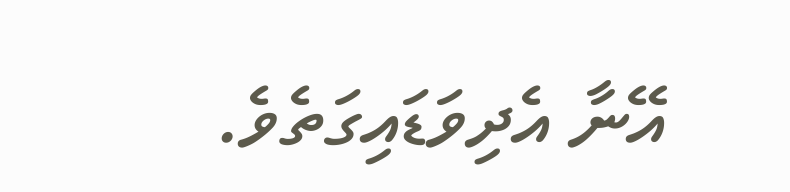އޭނާ އެދިވަޑައިގަތެވެ.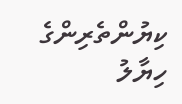ކިޔުންތެރިންގެ ހިޔާލު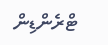ޓްރެންޑިން